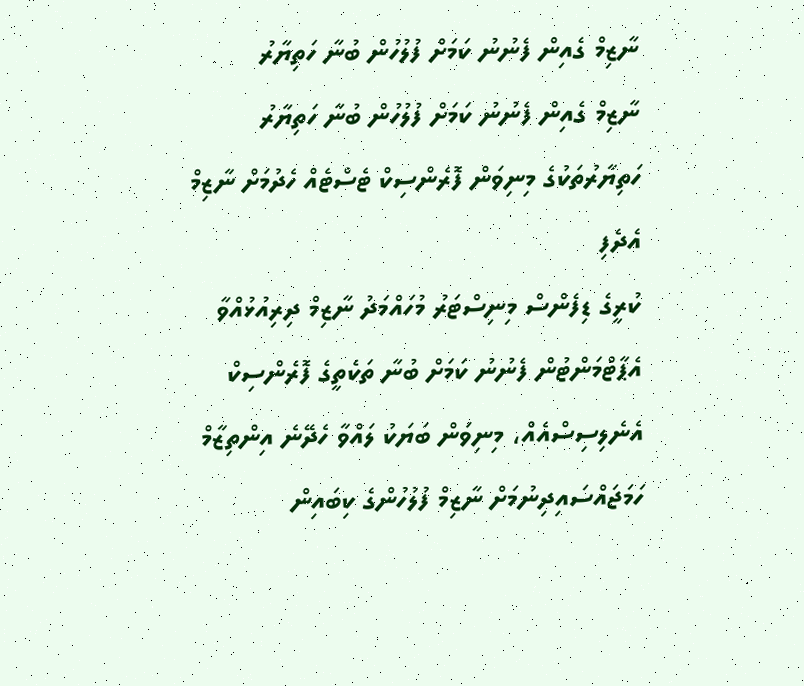ނާޒިމް ގެއިން ފެނުނު ކަމަށް ފުލުހުން ބުނާ ހަތިޔާރު
ނާޒިމް ގެއިން ފެނުނު ކަމަށް ފުލުހުން ބުނާ ހަތިޔާރު
ހަތިޔާރުތަކުގެ މިނިވަން ފޮރެންސިކް ޓެސްޓެއް ހެދުމަށް ނާޒިމް އެދެފި
ކުރީގެ ޑިފެންސް މިނިސްޓަރު މުހައްމަދު ނާޒިމް ދިރިއުޅުއްވާ އެޕާޓްމަންޓުން ފެނުނު ކަމަށް ބުނާ ތަކެތީގެ ފޮރެންސިކް އެނެލިސިސްއެއް، މިނިވަން ބަޔަކު ލައްވާ ހެދޭނެ އިންތިޒާމް ހަމަޖައްސައިދިނުމަށް ނާޒިމް ފުލުހުންގެ ކިބައިން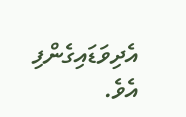އެދިވަޑައިގެންފި އެވެ.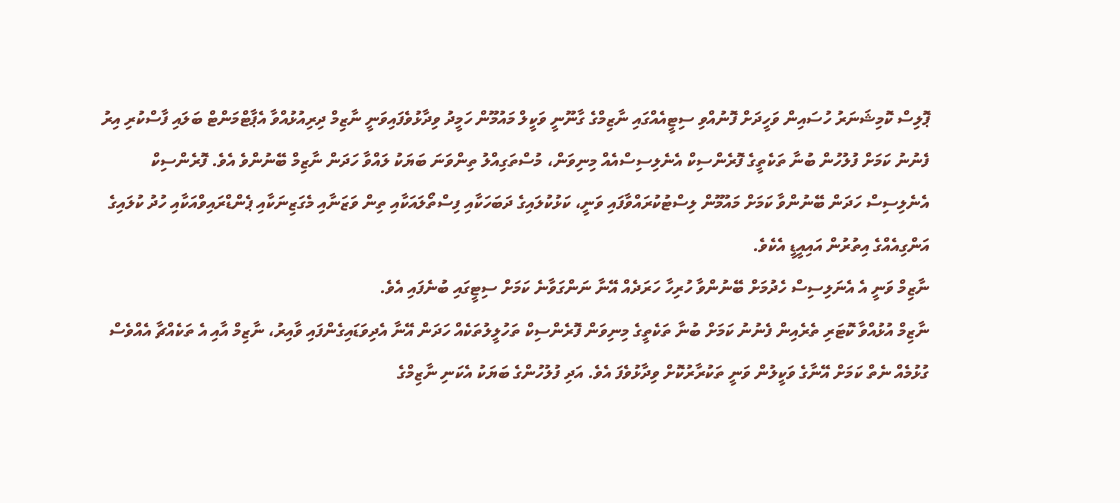ޕޮލިސް ކޮމިޝަނަރު ހުސައިން ވަހީދަށް ފޮނުއްވި ސިޓީއެއްގައި ނާޒިމްގެ ގާނޫނީ ވަކީލް މައުމޫން ހަމީދު ވިދާޅުވެފައިވަނީ ނާޒިމް ދިރިއުޅުއްވާ އެޕާޓްމަންޓް ބަލައި ފާސްކުރި އިރު ފެނުނު ކަމަށް ފުލުހުން ބުނާ ތަކެތީގެ ފޮރެންސިކް އެނެލިސިސްއެއް މިނިވަން، މުސްތަގިއްލު ތިންވަނަ ބަޔަކު ލައްވާ ހަދަން ނާޒިމް ބޭނުންވެ އެވެ. ފޮރެންސިކް އެނެލިސިސް ހަދަން ބޭނުންވާ ކަމަށް މައުމޫން ލިސްޓުކުރައްވާފައި ވަނީ، ކަޅުކުލައިގެ ދަބަހަކާއި ފިސްތޯލައަކާއި ތިން ވަޒަނާއި މެގަޒިނަކާއި ޕެންޑްރައިވްއަކާއި ހުދު ކުލައިގެ އަންގިއެއްގެ އިތުރުން އައިއީޑީ އެކެވެ.
ނާޒިމް ވަނީ އެ އެނަލިސިސް ހެދުމަށް ބޭނުންވާ ހުރިހާ ހަރަދެއް އޭނާ ނަންގަވާނެ ކަމަށް ސިޓީގައި ބުނެފައި އެވެ.
ނާޒިމް އުޅުއްވާ ކޮޓަރި ތެރެއިން ފެނުނު ކަމަށް ބުނާ ތަކެތީގެ މިނިވަން ފޮރެންސިކް ތަހުލީލުތަކެއް ހަދަން އޭނާ އެދިވަޑައިގެންފައި ވާއިރު، ނާޒިމް އާއި އެ ތަކެއްޗާ އެއްވެސް ގުޅުމެއް ނެތް ކަމަށް އޭނާގެ ވަކީލުން ވަނީ ތަކުރާރުކޮށް ވިދާޅުވެފަ އެވެ. އަދި ފުލުހުންގެ ބަޔަކު އެކަނި ނާޒިމްގެ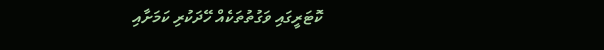ކޮޓަރީގައި ވަގުތުތަކެއް ހޭދަކުރި ކަމަށާއި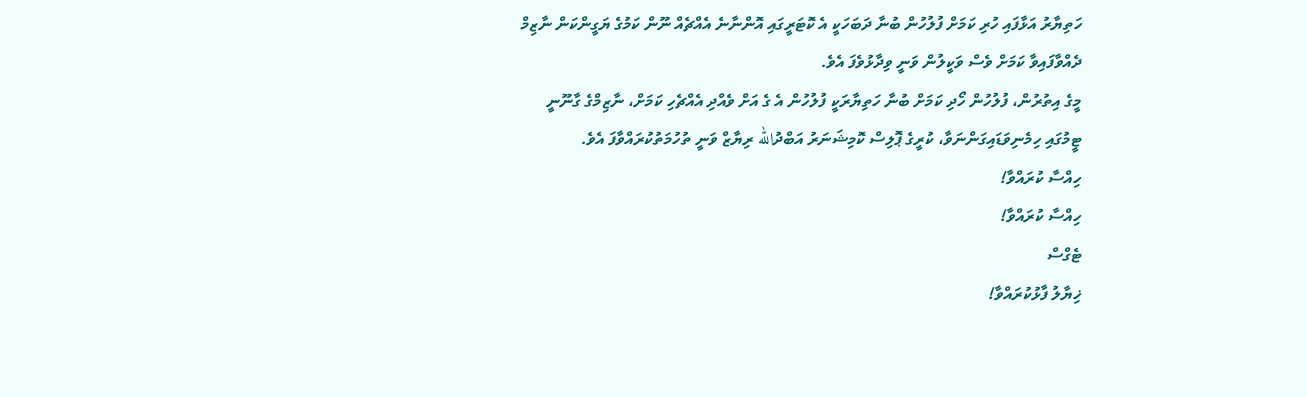ހަތިޔާރު އަޅާފައި ހުރި ކަމަށް ފުލުހުން ބުނާ ދަބަހަކީ އެ ކޮޓަރީގައި އޮންނާނެ އެއްޗެއް ނޫން ކަމުގެ ޔަގީންކަން ނާޒިމް ދެއްވާފައިވާ ކަމަށް ވެސް ވަކީލުން ވަނީ ވިދާޅުވެފަ އެވެ.
މީގެ އިތުރުން، ފުލުހުން ހޯދި ކަމަށް ބުނާ ހަތިޔާރަކީ ފުލުހުން އެ ގެ އަށް ވެއްދި އެއްޗެހި ކަމަށް، ނާޒިމްގެ ގާނޫނީ ޓީމުގައި ހިމެނިވަޑައިގަންނަވާ، ކުރީގެ ޕޮލިސް ކޮމިޝަނަރު އަބްދުالله ރިޔާޒް ވަނީ ތުހުމަތުކުރައްވާފަ އެވެ.
ހިއްސާ ކުރައްވާ!
ހިއްސާ ކުރައްވާ!
ޓެގްސް
ޚިޔާލު ފާޅުކުރައްވާ!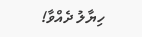ހިޔާލު ދެއްވާ!